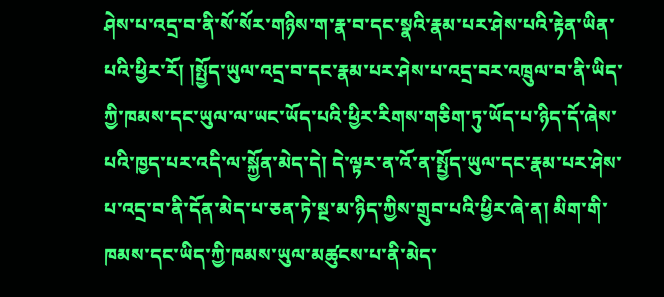ཤེས་པ་འདྲ་བ་ནི་སོ་སོར་གཉིས་ག་རྣ་བ་དང་སྣའི་རྣམ་པར་ཤེས་པའི་རྟེན་ཡིན་པའི་ཕྱིར་རོ། །སྤྱོད་ཡུལ་འདྲ་བ་དང་རྣམ་པར་ཤེས་པ་འདྲ་བར་འཁྲུལ་བ་ནི་ཡིད་ཀྱི་ཁམས་དང་ཡུལ་ལ་ཡང་ཡོད་པའི་ཕྱིར་རིགས་གཅིག་ཏུ་ཡོད་པ་ཉིད་དོ་ཞེས་པའི་ཁྱད་པར་འདི་ལ་སྐྱོན་མེད་དེ། དེ་ལྟར་ན་འོ་ན་སྤྱོད་ཡུལ་དང་རྣམ་པར་ཤེས་པ་འདྲ་བ་ནི་དོན་མེད་པ་ཅན་ཏེ་སྔ་མ་ཉིད་ཀྱིས་གྲུབ་པའི་ཕྱིར་ཞེ་ན། མིག་གི་ཁམས་དང་ཡིད་ཀྱི་ཁམས་ཡུལ་མཚུངས་པ་ནི་མེད་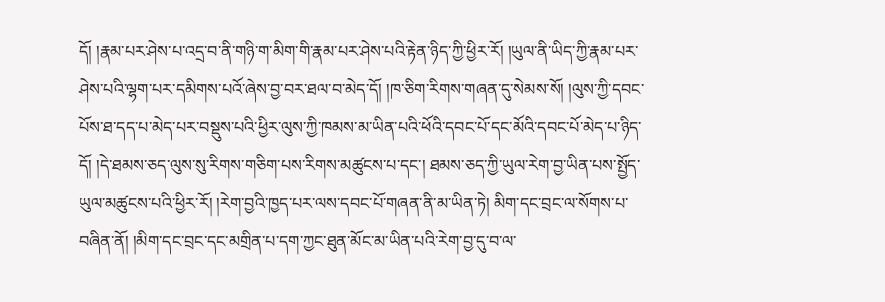དོ། །རྣམ་པར་ཤེས་པ་འདྲ་བ་ནི་གཉི་ག་མིག་གི་རྣམ་པར་ཤེས་པའི་རྟེན་ཉིད་ཀྱི་ཕྱིར་རོ། །ཡུལ་ནི་ཡིད་ཀྱི་རྣམ་པར་ཤེས་པའི་ལྷག་པར་དམིགས་པའོ་ཞེས་བྱ་བར་ཐལ་བ་མེད་དོ། །ཁ་ཅིག་རིགས་གཞན་དུ་སེམས་སོ། །ལུས་ཀྱི་དབང་པོས་ཐ་དད་པ་མེད་པར་བསྡུས་པའི་ཕྱིར་ལུས་ཀྱི་ཁམས་མ་ཡིན་པའི་ཕོའི་དབང་པོ་དང་མོའི་དབང་པོ་མེད་པ་ཉིད་དོ། །དེ་ཐམས་ཅད་ལུས་སུ་རིགས་གཅིག་པས་རིགས་མཚུངས་པ་དང་། ཐམས་ཅད་ཀྱི་ཡུལ་རེག་བྱ་ཡིན་པས་སྤྱོད་ཡུལ་མཚུངས་པའི་ཕྱིར་རོ། །རེག་བྱའི་ཁྱད་པར་ལས་དབང་པོ་གཞན་ནི་མ་ཡིན་ཏེ། མིག་དང་བྲང་ལ་སོགས་པ་བཞིན་ནོ། །མིག་དང་བྲང་དང་མགྲིན་པ་དག་ཀྱང་ཐུན་མོང་མ་ཡིན་པའི་རེག་བྱ་དུ་བ་ལ་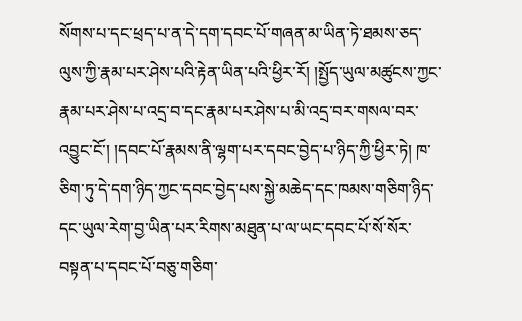སོགས་པ་དང་ཕྲད་པ་ན་དེ་དག་དབང་པོ་གཞན་མ་ཡིན་ཏེ་ཐམས་ཅད་ལུས་ཀྱི་རྣམ་པར་ཤེས་པའི་རྟེན་ཡིན་པའི་ཕྱིར་རོ། །སྤྱོད་ཡུལ་མཚུངས་ཀྱང་རྣམ་པར་ཤེས་པ་འདྲ་བ་དང་རྣམ་པར་ཤེས་པ་མི་འདྲ་བར་གསལ་བར་འབྱུང་ངོ་། །དབང་པོ་རྣམས་ནི་ལྷག་པར་དབང་བྱེད་པ་ཉིད་ཀྱི་ཕྱིར་ཏེ། ཁ་ཅིག་ཏུ་དེ་དག་ཉིད་ཀྱང་དབང་བྱེད་པས་སྐྱེ་མཆེད་དང་ཁམས་གཅིག་ཉིད་དང་ཡུལ་རེག་བྱ་ཡིན་པར་རིགས་མཐུན་པ་ལ་ཡང་དབང་པོ་སོ་སོར་བསྟན་པ་དབང་པོ་བཅུ་གཅིག་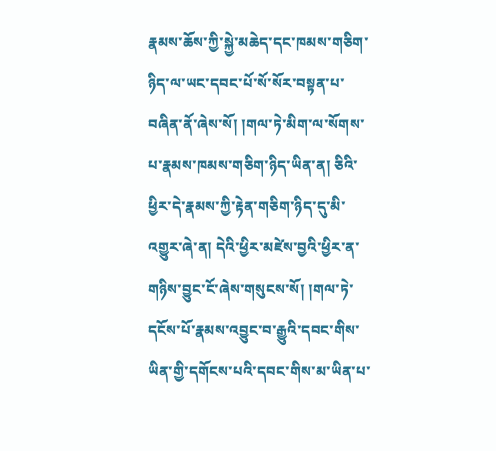རྣམས་ཆོས་ཀྱི་སྐྱེ་མཆེད་དང་ཁམས་གཅིག་ཉིད་ལ་ཡང་དབང་པོ་སོ་སོར་བསྟན་པ་བཞིན་ནོ་ཞེས་སོ། །གལ་ཏེ་མིག་ལ་སོགས་པ་རྣམས་ཁམས་གཅིག་ཉིད་ཡིན་ན། ཅིའི་ཕྱིར་དེ་རྣམས་ཀྱི་རྟེན་གཅིག་ཉིད་དུ་མི་འགྱུར་ཞེ་ན། དེའི་ཕྱིར་མཛེས་བྱའི་ཕྱིར་ན་གཉིས་བྱུང་ངོ་ཞེས་གསུངས་སོ། །གལ་ཏེ་དངོས་པོ་རྣམས་འབྱུང་བ་རྒྱུའི་དབང་གིས་ཡིན་གྱི་དགོངས་པའི་དབང་གིས་མ་ཡིན་པ་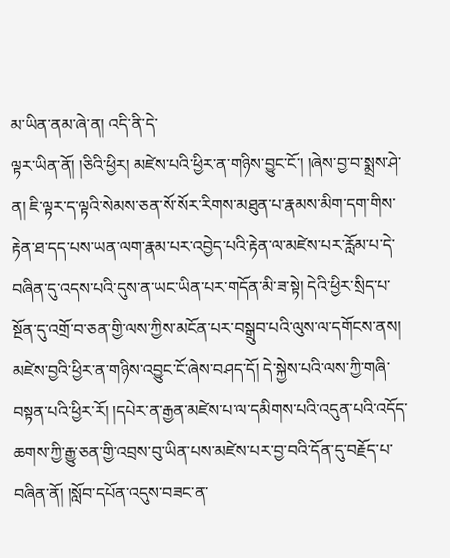མ་ཡིན་ནམ་ཞེ་ན། འདི་ནི་དེ་
ལྟར་ཡིན་ནོ། །ཅིའི་ཕྱིར། མཛེས་པའི་ཕྱིར་ན་གཉིས་བྱུང་ངོ་། །ཞེས་བྱ་བ་སྨྲས་ཤེ་ན། ཇི་ལྟར་ད་ལྟའི་སེམས་ཅན་སོ་སོར་རིགས་མཐུན་པ་རྣམས་མིག་དག་གིས་རྟེན་ཐ་དད་པས་ཡན་ལག་རྣམ་པར་འབྱེད་པའི་རྟེན་ལ་མཛེས་པར་རློམ་པ་དེ་བཞིན་དུ་འདས་པའི་དུས་ན་ཡང་ཡིན་པར་གདོན་མི་ཟ་སྟེ། དེའི་ཕྱིར་སྲིད་པ་སྔོན་དུ་འགྲོ་བ་ཅན་གྱི་ལས་ཀྱིས་མངོན་པར་བསྒྲུབ་པའི་ལུས་ལ་དགོངས་ནས། མཛེས་བྱའི་ཕྱིར་ན་གཉིས་འབྱུང་ངོ་ཞེས་བཤད་དོ། དེ་སྐྱེས་པའི་ལས་ཀྱི་གཞི་བསྟན་པའི་ཕྱིར་རོ། །དཔེར་ན་རྒྱན་མཛེས་པ་ལ་དམིགས་པའི་འདུན་པའི་འདོད་ཆགས་ཀྱི་རྒྱུ་ཅན་གྱི་འབྲས་བུ་ཡིན་པས་མཛེས་པར་བྱ་བའི་དོན་དུ་བརྗོད་པ་བཞིན་ནོ། །སློབ་དཔོན་འདུས་བཟང་ན་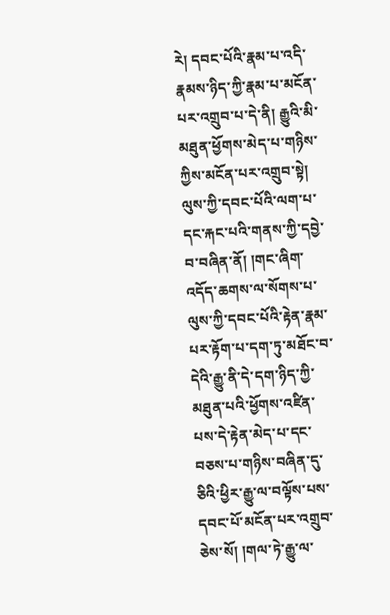རེ། དབང་པོའི་རྣམ་པ་འདི་རྣམས་ཉིད་ཀྱི་རྣམ་པ་མངོན་པར་འགྲུབ་པ་དེ་ནི། རྒྱུའི་མི་མཐུན་ཕྱོགས་མེད་པ་གཉིས་ཀྱིས་མངོན་པར་འགྲུབ་སྟེ། ལུས་ཀྱི་དབང་པོའི་ལག་པ་དང་རྐང་པའི་གནས་ཀྱི་དབྱེ་བ་བཞིན་ནོ། །གང་ཞིག་འདོད་ཆགས་ལ་སོགས་པ་ལུས་ཀྱི་དབང་པོའི་རྟེན་རྣམ་པར་རྟོག་པ་དག་ཏུ་མཐོང་བ་དེའི་རྒྱུ་ནི་དེ་དག་ཉིད་ཀྱི་མཐུན་པའི་ཕྱོགས་འཛིན་པས་དེ་རྟེན་མེད་པ་དང་བཅས་པ་གཉིས་བཞིན་དུ་ཅིའི་ཕྱིར་རྒྱུ་ལ་བལྟོས་པས་དབང་པོ་མངོན་པར་འགྲུབ་ཅེས་སོ། །གལ་ཏེ་རྒྱུ་ལ་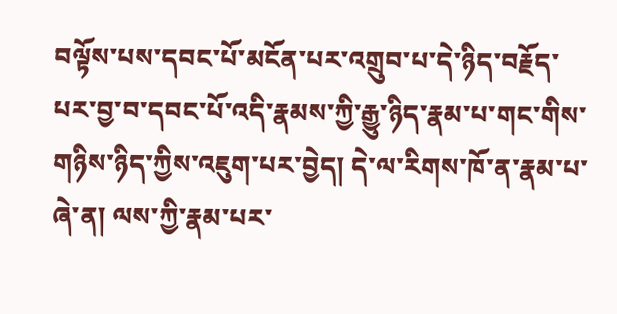བལྟོས་པས་དབང་པོ་མངོན་པར་འགྲུབ་པ་དེ་ཉིད་བརྗོད་པར་བྱ་བ་དབང་པོ་འདི་རྣམས་ཀྱི་རྒྱུ་ཉིད་རྣམ་པ་གང་གིས་གཉིས་ཉིད་ཀྱིས་འཇུག་པར་བྱེད། དེ་ལ་རིགས་ཁོ་ན་རྣམ་པ་ཞེ་ན། ལས་ཀྱི་རྣམ་པར་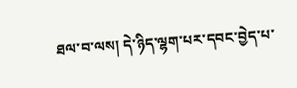ཐལ་བ་ལས། དེ་ཉིད་ལྷག་པར་དབང་བྱེད་པ་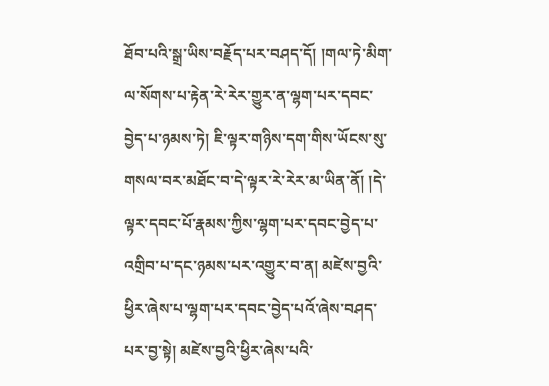ཐོབ་པའི་སྒྲ་ཡིས་བརྗོད་པར་བཤད་དོ། །གལ་ཏེ་མིག་ལ་སོགས་པ་རྟེན་རེ་རེར་གྱུར་ན་ལྷག་པར་དབང་བྱེད་པ་ཉམས་ཏེ། ཇི་ལྟར་གཉིས་དག་གིས་ཡོངས་སུ་གསལ་བར་མཐོང་བ་དེ་ལྟར་རེ་རེར་མ་ཡིན་ནོ། །དེ་ལྟར་དབང་པོ་རྣམས་ཀྱིས་ལྷག་པར་དབང་བྱེད་པ་འགྲིབ་པ་དང་ཉམས་པར་འགྱུར་བ་ན། མཛེས་བྱའི་ཕྱིར་ཞེས་པ་ལྷག་པར་དབང་བྱེད་པའོ་ཞེས་བཤད་པར་བྱ་སྟེ། མཛེས་བྱའི་ཕྱིར་ཞེས་པའི་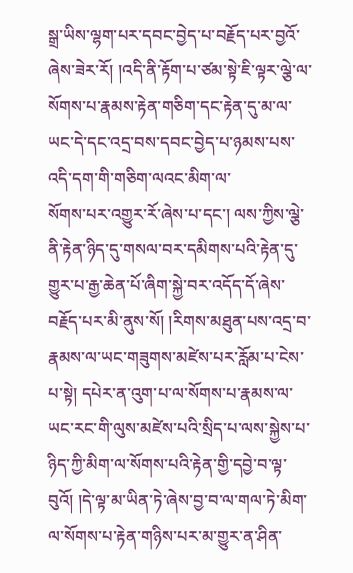སྒྲ་ཡིས་ལྷག་པར་དབང་བྱེད་པ་བརྗོད་པར་བྱའོ་ཞེས་ཟེར་རོ། །འདི་ནི་རྟོག་པ་ཙམ་སྟེ་ཇི་ལྟར་ལྕེ་ལ་སོགས་པ་རྣམས་རྟེན་གཅིག་དང་རྟེན་དུ་མ་ལ་ཡང་དེ་དང་འདྲ་བས་དབང་བྱེད་པ་ཉམས་པས་འདི་དག་གི་གཅིག་ལའང་མིག་ལ་
སོགས་པར་འགྱུར་རོ་ཞེས་པ་དང་། ལས་ཀྱིས་ལྕེ་ནི་རྟེན་ཉིད་དུ་གསལ་བར་དམིགས་པའི་རྟེན་དུ་གྱུར་པ་རྒྱ་ཆེན་པོ་ཞིག་སྐྱེ་བར་འདོད་དོ་ཞེས་བརྗོད་པར་མི་ནུས་སོ། །རིགས་མཐུན་པས་འདྲ་བ་རྣམས་ལ་ཡང་གཟུགས་མཛེས་པར་རློམ་པ་ངེས་པ་སྟེ། དཔེར་ན་འུག་པ་ལ་སོགས་པ་རྣམས་ལ་ཡང་རང་གི་ལུས་མཛེས་པའི་སྲིད་པ་ལས་སྐྱེས་པ་ཉིད་ཀྱི་མིག་ལ་སོགས་པའི་རྟེན་གྱི་དབྱེ་བ་ལྟ་བུའོ། །དེ་ལྟ་མ་ཡིན་ཏེ་ཞེས་བྱ་བ་ལ་གལ་ཏེ་མིག་ལ་སོགས་པ་རྟེན་གཉིས་པར་མ་གྱུར་ན་ཤིན་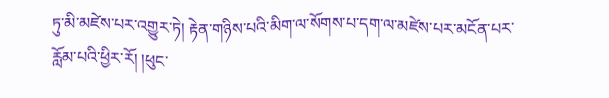ཏུ་མི་མཛེས་པར་འགྱུར་ཏེ། རྟེན་གཉིས་པའི་མིག་ལ་སོགས་པ་དག་ལ་མཛེས་པར་མངོན་པར་རློམ་པའི་ཕྱིར་རོ། །ཕུང་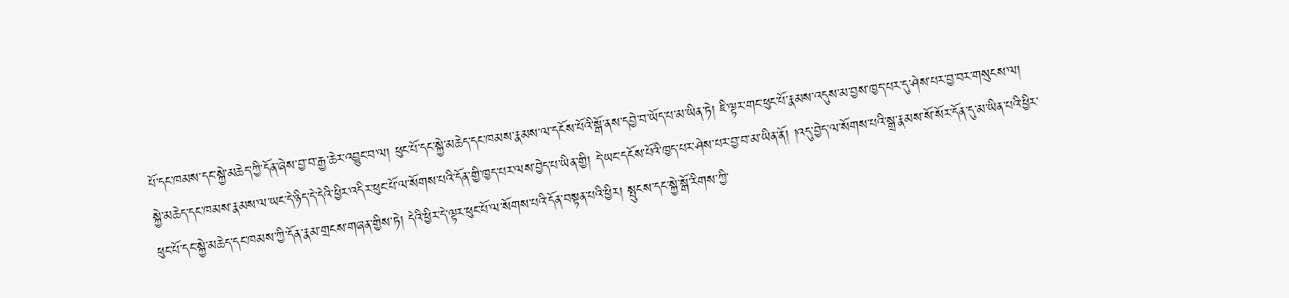པོ་དང་ཁམས་དང་སྐྱེ་མཆེད་ཀྱི་དོན་ཞེས་བྱ་བ་རྒྱ་ཆེར་འབྱུང་བ་ལ། ཕུང་པོ་དང་སྐྱེ་མཆེད་དང་ཁམས་རྣམས་ལ་དངོས་པོའི་སྒོ་ནས་དབྱེ་བ་ཡོད་པ་མ་ཡིན་ཏེ། ཇི་ལྟར་གང་ཕུང་པོ་རྣམས་འདུས་མ་བྱས་ཁྱད་པར་དུ་ཤེས་པར་བྱ་བར་གསུངས་ལ། སྐྱེ་མཆེད་དང་ཁམས་རྣམས་ལ་ཡང་དེ་ཉིད་དེ་དེའི་ཕྱིར་འདིར་ཕུང་པོ་ལ་སོགས་པའི་དོན་གྱི་ཁྱད་པར་ལས་བྱེད་པ་ཡིན་གྱི། དེ་ཡང་དངོས་པོའི་ཁྱད་པར་ཤེས་པར་བྱ་བ་མ་ཡིན་ནོ། །འདུ་བྱེད་ལ་སོགས་པའི་སྒྲ་རྣམས་སོ་སོར་དོན་དུ་མ་ཡིན་པའི་ཕྱིར་ཕུང་པོ་དང་སྐྱེ་མཆེད་དང་ཁམས་ཀྱི་དོན་རྣམ་གྲངས་གཞན་གྱིས་ཏེ། དེའི་ཕྱིར་དེ་ལྟར་ཕུང་པོ་ལ་སོགས་པའི་དོན་བསྟན་པའི་ཕྱིར། སྤུངས་དང་སྐྱེ་སྒོ་རིགས་ཀྱི་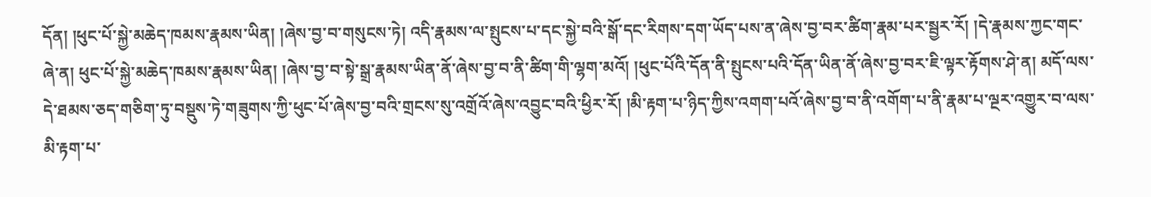དོན། །ཕུང་པོ་སྐྱེ་མཆེད་ཁམས་རྣམས་ཡིན། །ཞེས་བྱ་བ་གསུངས་ཏེ། འདི་རྣམས་ལ་སྤུངས་པ་དང་སྐྱེ་བའི་སྒོ་དང་རིགས་དག་ཡོད་པས་ན་ཞེས་བྱ་བར་ཚིག་རྣམ་པར་སྦྱར་རོ། །དེ་རྣམས་ཀྱང་གང་ཞེ་ན། ཕུང་པོ་སྐྱེ་མཆེད་ཁམས་རྣམས་ཡིན། །ཞེས་བྱ་བ་སྟེ་སྒྲ་རྣམས་ཡིན་ནོ་ཞེས་བྱ་བ་ནི་ཚིག་གི་ལྷག་མའོ། །ཕུང་པོའི་དོན་ནི་སྤུངས་པའི་དོན་ཡིན་ནོ་ཞེས་བྱ་བར་ཇི་ལྟར་རྟོགས་ཤེ་ན། མདོ་ལས་དེ་ཐམས་ཅད་གཅིག་ཏུ་བསྡུས་ཏེ་གཟུགས་ཀྱི་ཕུང་པོ་ཞེས་བྱ་བའི་གྲངས་སུ་འགྲོའོ་ཞེས་འབྱུང་བའི་ཕྱིར་རོ། །མི་རྟག་པ་ཉིད་ཀྱིས་འགག་པའོ་ཞེས་བྱ་བ་ནི་འགོག་པ་ནི་རྣམ་པ་ལྔར་འགྱུར་བ་ལས་མི་རྟག་པ་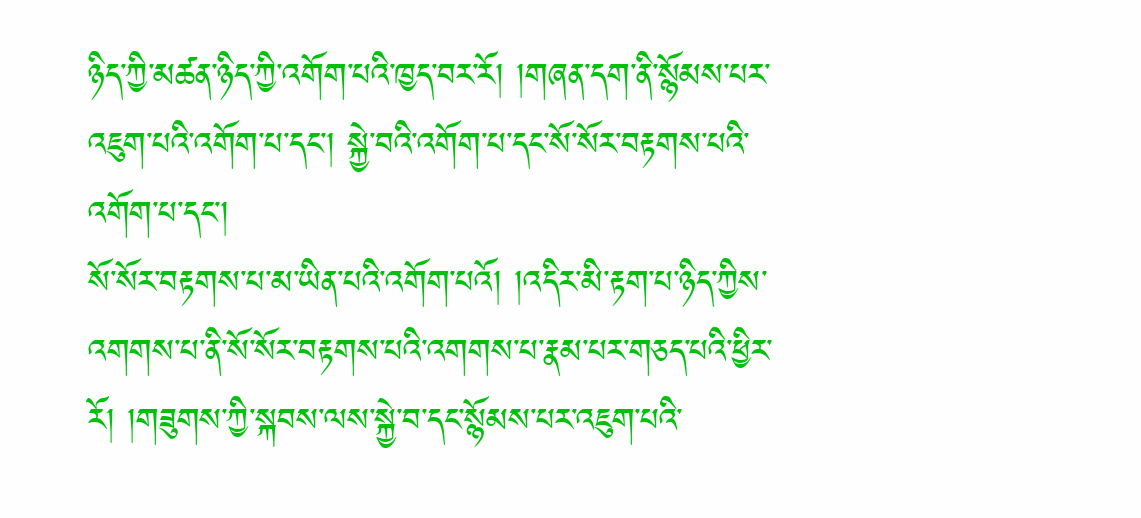ཉིད་ཀྱི་མཚན་ཉིད་ཀྱི་འགོག་པའི་ཁྱད་བར་རོ། །གཞན་དག་ནི་སྙོམས་པར་འཇུག་པའི་འགོག་པ་དང་། སྐྱེ་བའི་འགོག་པ་དང་སོ་སོར་བརྟགས་པའི་འགོག་པ་དང་།
སོ་སོར་བརྟགས་པ་མ་ཡིན་པའི་འགོག་པའོ། །འདིར་མི་རྟག་པ་ཉིད་ཀྱིས་འགགས་པ་ནི་སོ་སོར་བརྟགས་པའི་འགགས་པ་རྣམ་པར་གཅད་པའི་ཕྱིར་རོ། །གཟུགས་ཀྱི་སྐབས་ལས་སྐྱེ་བ་དང་སྙོམས་པར་འཇུག་པའི་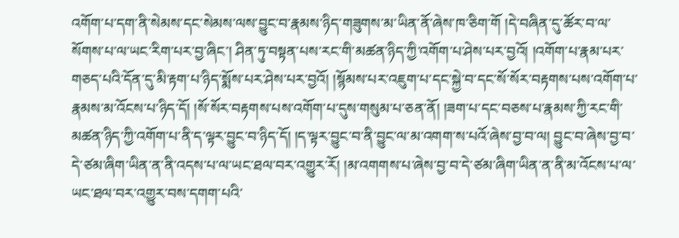འགོག་པ་དག་ནི་སེམས་དང་སེམས་ལས་བྱུང་བ་རྣམས་ཉིད་གཟུགས་མ་ཡིན་ནོ་ཞེས་ཁ་ཅིག་གོ །དེ་བཞིན་དུ་ཚོར་བ་ལ་སོགས་པ་ལ་ཡང་རིག་པར་བྱ་ཞིང་། ཤིན་ཏུ་བསྟན་པས་རང་གི་མཚན་ཉིད་ཀྱི་འགོག་པ་ཤེས་པར་བྱའོ། །འགོག་པ་རྣམ་པར་གཅད་པའི་དོན་དུ་མི་རྟག་པ་ཉིད་སྨོས་པར་ཤེས་པར་བྱའོ། །སྙོམས་པར་འཇུག་པ་དང་སྐྱེ་བ་དང་སོ་སོར་བརྟགས་པས་འགོག་པ་རྣམས་མ་འོངས་པ་ཉིད་དོ། །སོ་སོར་བརྟགས་པས་འགོག་པ་དུས་གསུམ་པ་ཅན་ནོ། །ཟག་པ་དང་བཅས་པ་རྣམས་ཀྱི་རང་གི་མཚན་ཉིད་ཀྱི་འགོག་པ་ནི་ད་ལྟར་བྱུང་བ་ཉིད་དོ། །ད་ལྟར་བྱུང་བ་ནི་བྱུང་ལ་མ་འགག་ས་པའོ་ཞེས་བྱ་བ་ལ། བྱུང་བ་ཞེས་བྱ་བ་དེ་ཙམ་ཞིག་ཡིན་ན་ནི་འདས་པ་ལ་ཡང་ཐལ་བར་འགྱུར་རོ། །མ་འགགས་པ་ཞེས་བྱ་བ་དེ་ཙམ་ཞིག་ཡིན་ན་ནི་མ་འོངས་པ་ལ་ཡང་ཐལ་བར་འགྱུར་བས་དགག་པའི་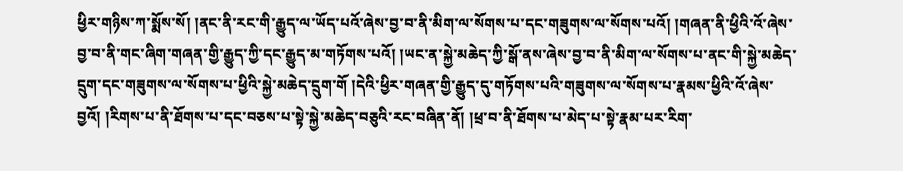ཕྱིར་གཉིས་ཀ་སྨོས་སོ། །ནང་ནི་རང་གི་རྒྱུད་ལ་ཡོད་པའོ་ཞེས་བྱ་བ་ནི་མིག་ལ་སོགས་པ་དང་གཟུགས་ལ་སོགས་པའོ། །གཞན་ནི་ཕྱིའི་འོ་ཞེས་བྱ་བ་ནི་གང་ཞིག་གཞན་གྱི་རྒྱུད་ཀྱི་དང་རྒྱུད་མ་གཏོགས་པའོ། །ཡང་ན་སྐྱེ་མཆེད་ཀྱི་སྒོ་ནས་ཞེས་བྱ་བ་ནི་མིག་ལ་སོགས་པ་ནང་གི་སྐྱེ་མཆེད་དྲུག་དང་གཟུགས་ལ་སོགས་པ་ཕྱིའི་སྐྱེ་མཆེད་དྲུག་གོ །དེའི་ཕྱིར་གཞན་གྱི་རྒྱུད་དུ་གཏོགས་པའི་གཟུགས་ལ་སོགས་པ་རྣམས་ཕྱིའི་འོ་ཞེས་བྱའོ། །རིགས་པ་ནི་ཐོགས་པ་དང་བཅས་པ་སྟེ་སྐྱེ་མཆེད་བཅུའི་རང་བཞིན་ནོ། །ཕྲ་བ་ནི་ཐོགས་པ་མེད་པ་སྟེ་རྣམ་པར་རིག་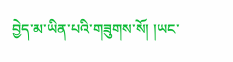བྱེད་མ་ཡིན་པའི་གཟུགས་སོ། །ཡང་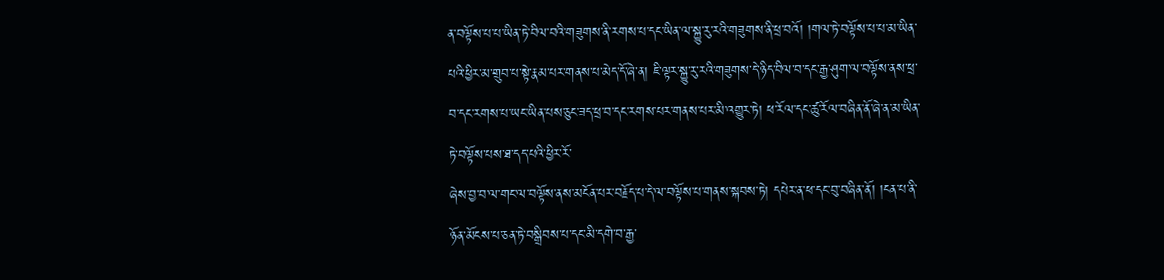ན་བལྟོས་པ་པ་ཡིན་ཏེ་བིལ་བའི་གཟུགས་ནི་རགས་པ་དང་ཡིན་ལ་སྐྱུ་རུ་རའི་གཟུགས་ནི་ཕྲ་བའོ། །གལ་ཏེ་བལྟོས་པ་པ་མ་ཡིན་པའི་ཕྱིར་མ་གྲུབ་པ་སྟེ་རྣམ་པར་གནས་པ་མེད་དོ་ཞེ་ན། ཇི་ལྟར་སྐྱུ་རུ་རའི་གཟུགས་དེ་ཉིད་བིལ་བ་དང་རྒྱ་ཤུག་ལ་བལྟོས་ནས་ཕྲ་བ་དང་རགས་པ་ཡང་ཡིན་པས་ཅུང་ཟད་ཕྲ་བ་དང་རགས་པར་གནས་པར་མི་འགྱུར་ཏེ། ཕ་རོལ་དང་ཚུ་རོལ་བཞིན་ནོ་ཞེ་ན་མ་ཡིན་ཏེ་བལྟོས་པས་ཐ་དད་པའི་ཕྱིར་རོ་
ཞེས་བྱ་བ་ལ་གང་ལ་བལྟོས་ནས་མངོན་པར་བརྗོད་པ་དེ་ལ་བལྟོས་པ་གནས་སྐབས་ཏེ། དཔེར་ན་ཕ་དང་བུ་བཞིན་ནོ། །ངན་པ་ནི་ཉོན་མོངས་པ་ཅན་ཏེ་བསྒྲིབས་པ་དང་མི་དགེ་བ་རྒྱ་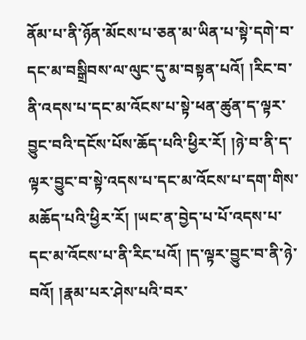ནོམ་པ་ནི་ཉོན་མོངས་པ་ཅན་མ་ཡིན་པ་སྟེ་དགེ་བ་དང་མ་བསྒྲིབས་ལ་ལུང་དུ་མ་བསྟན་པའོ། །རིང་བ་ནི་འདས་པ་དང་མ་འོངས་པ་སྟེ་ཕན་ཚུན་ད་ལྟར་བྱུང་བའི་དངོས་པོས་ཆོད་པའི་ཕྱིར་རོ། །ཉེ་བ་ནི་ད་ལྟར་བྱུང་བ་སྟེ་འདས་པ་དང་མ་འོངས་པ་དག་གིས་མཆོད་པའི་ཕྱིར་རོ། །ཡང་ན་བྱེད་པ་པོ་འདས་པ་དང་མ་འོངས་པ་ནི་རིང་པའོ། །ད་ལྟར་བྱུང་བ་ནི་ཉེ་བའོ། །རྣམ་པར་ཤེས་པའི་བར་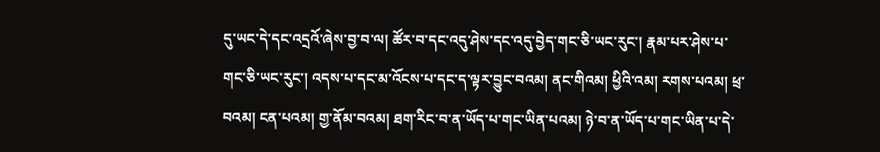དུ་ཡང་དེ་དང་འདྲའོ་ཞེས་བྱ་བ་ལ། ཚོར་བ་དང་འདུ་ཤེས་དང་འདུ་བྱེད་གང་ཅི་ཡང་རུང་། རྣམ་པར་ཤེས་པ་གང་ཅི་ཡང་རུང་། འདས་པ་དང་མ་འོངས་པ་དང་ད་ལྟར་བྱུང་བའམ། ནང་གིའམ། ཕྱིའི་འམ། རགས་པའམ། ཕྲ་བའམ། ངན་པའམ། གྱ་ནོམ་བའམ། ཐག་རིང་བ་ན་ཡོད་པ་གང་ཡིན་པའམ། ཉེ་བ་ན་ཡོད་པ་གང་ཡིན་པ་དེ་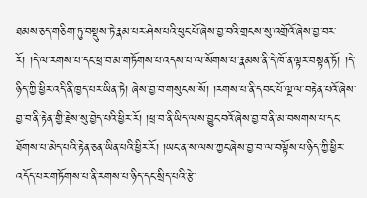ཐམས་ཅད་གཅིག་ཏུ་བསྡུས་ཏེ་རྣམ་པར་ཤེས་པའི་ཕུང་པོ་ཞེས་བྱ་བའི་གྲངས་སུ་འགྲོའོ་ཞེས་བྱ་བར་རོ། །དེ་ལ་རགས་པ་དང་ཕྲ་བ་མ་གཏོགས་པ་འདས་པ་ལ་སོགས་པ་རྣམས་ནི་དེ་ཁོ་ན་ལྟར་བསྟན་ཏོ། །དེ་ཉིད་ཀྱི་ཕྱིར་འདི་ནི་ཁྱད་པར་ཡིན་ཏེ། ཞེས་བྱ་བ་གསུངས་སོ། །རགས་པ་ནི་དབང་པོ་ལྔ་ལ་བརྟེན་པའོ་ཞེས་བྱ་བ་ནི་རྟེན་གྱི་རྗེས་སུ་བྱེད་པའི་ཕྱིར་རོ། །ཕྲ་བ་ནི་ཡིད་ལས་བྱུང་བའོ་ཞེས་བྱ་བ་ནི་མ་བསགས་པ་དང་ཐོགས་པ་མེད་པའི་རྟེན་ཅན་ཡིན་པའི་ཕྱིར་རོ། །ཡང་ན་ས་ལས་ཀྱང་ཞེས་བྱ་བ་ལ་བལྟོས་པ་ཉིད་ཀྱི་ཕྱིར་འདོད་པར་གཏོགས་པ་ནི་རགས་པ་ཉིད་དང་སྲིད་པའི་རྩེ་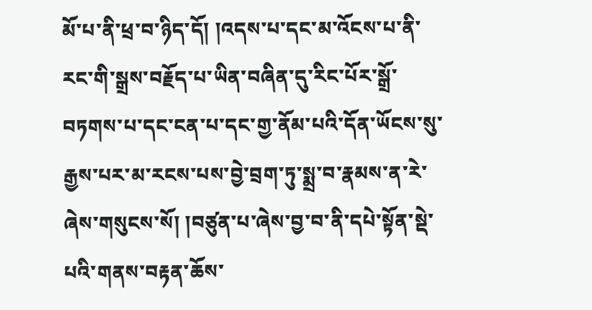མོ་པ་ནི་ཕྲ་བ་ཉིད་དོ། །འདས་པ་དང་མ་འོངས་པ་ནི་རང་གི་སྒྲས་བརྗོད་པ་ཡིན་བཞིན་དུ་རིང་པོར་སྒྲོ་བཏགས་པ་དང་ངན་པ་དང་གྱ་ནོམ་པའི་དོན་ཡོངས་སུ་རྒྱས་པར་མ་རངས་པས་བྱེ་བྲག་ཏུ་སྨྲ་བ་རྣམས་ན་རེ་ཞེས་གསུངས་སོ། །བཙུན་པ་ཞེས་བྱ་བ་ནི་དཔེ་སྟོན་སྡེ་པའི་གནས་བརྟན་ཆོས་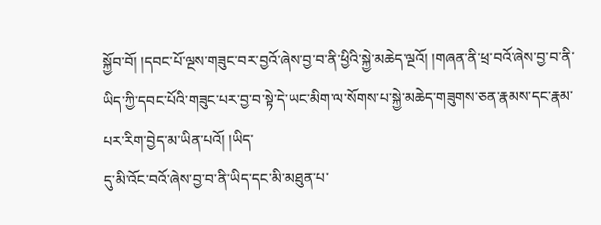སྐྱོབ་བོ། །དབང་པོ་ལྔས་གཟུང་བར་བྱའོ་ཞེས་བྱ་བ་ནི་ཕྱིའི་སྐྱེ་མཆེད་ལྔའོ། །གཞན་ནི་ཕྲ་བའོ་ཞེས་བྱ་བ་ནི་ཡིད་ཀྱི་དབང་པོའི་གཟུང་པར་བྱ་བ་སྟེ་དེ་ཡང་མིག་ལ་སོགས་པ་སྐྱེ་མཆེད་གཟུགས་ཅན་རྣམས་དང་རྣམ་པར་རིག་བྱེད་མ་ཡིན་པའོ། །ཡིད་
དུ་མི་འོང་བའོ་ཞེས་བྱ་བ་ནི་ཡིད་དང་མི་མཐུན་པ་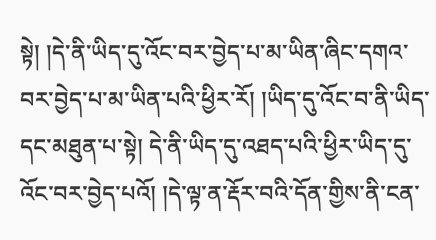སྟེ། །དེ་ནི་ཡིད་དུ་འོང་བར་བྱེད་པ་མ་ཡིན་ཞིང་དགའ་བར་བྱེད་པ་མ་ཡིན་པའི་ཕྱིར་རོ། །ཡིད་དུ་འོང་བ་ནི་ཡིད་དང་མཐུན་པ་སྟེ། དེ་ནི་ཡིད་དུ་འཐད་པའི་ཕྱིར་ཡིད་དུ་འོང་བར་བྱེད་པའོ། །དེ་ལྟ་ན་རྡོར་བའི་དོན་གྱིས་ནི་ངན་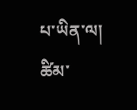པ་ཡིན་ལ། ཚིམ་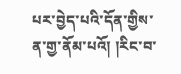པར་བྱེད་པའི་དོན་གྱིས་ན་གྱ་ནོམ་པའོ། །རིང་བ་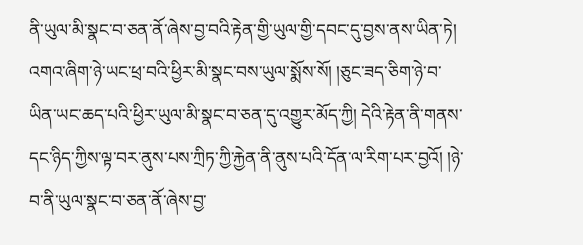ནི་ཡུལ་མི་སྣང་བ་ཅན་ནོ་ཞེས་བྱ་བའི་རྟེན་གྱི་ཡུལ་གྱི་དབང་དུ་བྱས་ནས་ཡིན་ཏེ། འགའ་ཞིག་ཉེ་ཡང་ཕྲ་བའི་ཕྱིར་མི་སྣང་བས་ཡུལ་སྨོས་སོ། །ཅུང་ཟད་ཅིག་ཉེ་བ་ཡིན་ཡང་ཆད་པའི་ཕྱིར་ཡུལ་མི་སྣང་བ་ཅན་དུ་འགྱུར་མོད་ཀྱི། དེའི་རྟེན་ནི་གནས་དང་ཉིད་ཀྱིས་ལྟ་བར་ནུས་པས་ཀྲིཏ་ཀྱི་རྐྱེན་ནི་ནུས་པའི་དོན་ལ་རིག་པར་བྱའོ། །ཉེ་བ་ནི་ཡུལ་སྣང་བ་ཅན་ནོ་ཞེས་བྱ་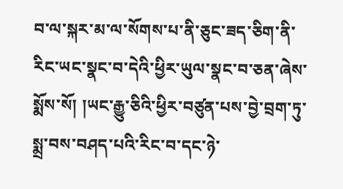བ་ལ་སྐར་མ་ལ་སོགས་པ་ནི་ཅུང་ཟད་ཅིག་ནི་རིང་ཡང་སྣང་བ་དེའི་ཕྱིར་ཡུལ་སྣང་བ་ཅན་ཞེས་སྨོས་སོ། །ཡང་རྒྱུ་ཅིའི་ཕྱིར་བཙུན་པས་བྱེ་བྲག་ཏུ་སྨྲ་བས་བཤད་པའི་རིང་བ་དང་ཉེ་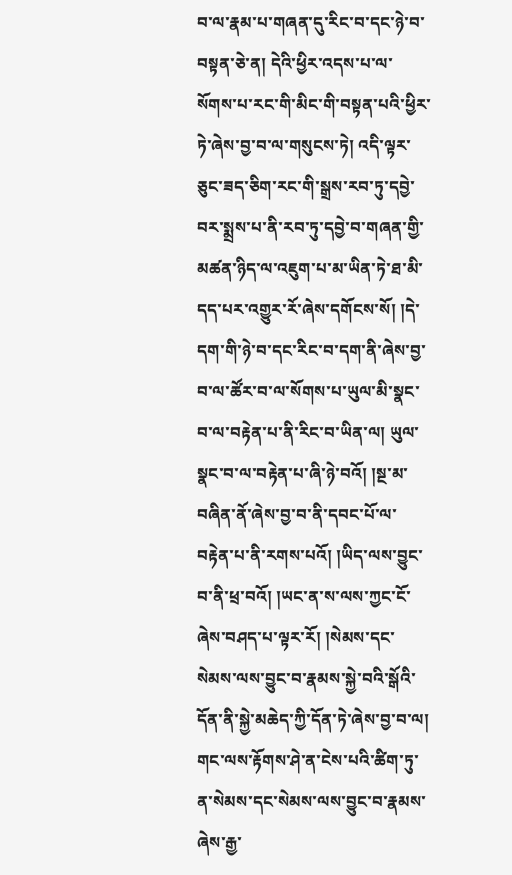བ་ལ་རྣམ་པ་གཞན་དུ་རིང་བ་དང་ཉེ་བ་བསྟན་ཅེ་ན། དེའི་ཕྱིར་འདས་པ་ལ་སོགས་པ་རང་གི་མིང་གི་བསྟན་པའི་ཕྱིར་ཏེ་ཞེས་བྱ་བ་ལ་གསུངས་ཏེ། འདི་ལྟར་ཅུང་ཟད་ཅིག་རང་གི་སྒྲས་རབ་ཏུ་དབྱེ་བར་སྨྲས་པ་ནི་རབ་ཏུ་དབྱེ་བ་གཞན་གྱི་མཚན་ཉིད་ལ་འཇུག་པ་མ་ཡིན་ཏེ་ཐ་མི་དད་པར་འགྱུར་རོ་ཞེས་དགོངས་སོ། །དེ་དག་གི་ཉེ་བ་དང་རིང་བ་དག་ནི་ཞེས་བྱ་བ་ལ་ཚོར་བ་ལ་སོགས་པ་ཡུལ་མི་སྣང་བ་ལ་བརྟེན་པ་ནི་རིང་བ་ཡིན་ལ། ཡུལ་སྣང་བ་ལ་བརྟེན་པ་ཞི་ཉེ་བའོ། །སྔ་མ་བཞིན་ནོ་ཞེས་བྱ་བ་ནི་དབང་པོ་ལ་བརྟེན་པ་ནི་རགས་པའོ། །ཡིད་ལས་བྱུང་བ་ནི་ཕྲ་བའོ། །ཡང་ན་ས་ལས་ཀྱང་ངོ་ཞེས་བཤད་པ་ལྟར་རོ། །སེམས་དང་སེམས་ལས་བྱུང་བ་རྣམས་སྐྱེ་བའི་སྒོའི་དོན་ནི་སྐྱེ་མཆེད་ཀྱི་དོན་ཏེ་ཞེས་བྱ་བ་ལ། གང་ལས་རྟོགས་ཤེ་ན་ངེས་པའི་ཚིག་ཏུ་ན་སེམས་དང་སེམས་ལས་བྱུང་བ་རྣམས་ཞེས་རྒྱ་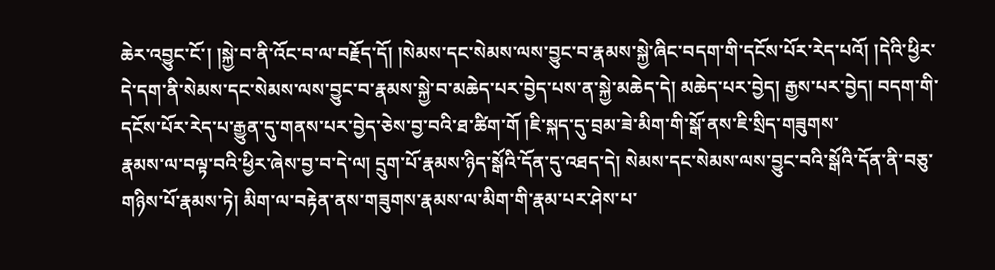ཆེར་འབྱུང་ངོ་། །སྐྱེ་བ་ནི་འོང་བ་ལ་བརྗོད་དོ། །སེམས་དང་སེམས་ལས་བྱུང་བ་རྣམས་སྐྱེ་ཞིང་བདག་གི་དངོས་པོར་རེད་པའོ། །དེའི་ཕྱིར་དེ་དག་ནི་སེམས་དང་སེམས་ལས་བྱུང་བ་རྣམས་སྐྱེ་བ་མཆེད་པར་བྱེད་པས་ན་སྐྱེ་མཆེད་དེ། མཆེད་པར་བྱེད། རྒྱས་པར་བྱེད། བདག་གི་དངོས་པོར་རེད་པ་རྒྱུན་དུ་གནས་པར་བྱེད་ཅེས་བྱ་བའི་ཐ་ཚིག་གོ །ཇི་སྐད་དུ་བྲམ་ཟེ་མིག་གི་སྒོ་ནས་ཇི་སྲིད་གཟུགས་
རྣམས་ལ་བལྟ་བའི་ཕྱིར་ཞེས་བྱ་བ་དེ་ལ། དྲུག་པོ་རྣམས་ཉིད་སྒོའི་དོན་དུ་འཐད་དེ། སེམས་དང་སེམས་ལས་བྱུང་བའི་སྒོའི་དོན་ནི་བཅུ་གཉིས་པོ་རྣམས་ཏེ། མིག་ལ་བརྟེན་ནས་གཟུགས་རྣམས་ལ་མིག་གི་རྣམ་པར་ཤེས་པ་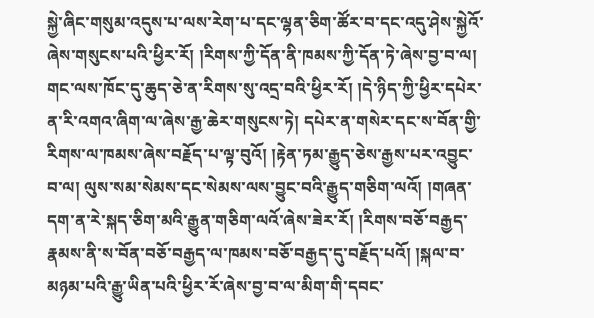སྐྱེ་ཞིང་གསུམ་འདུས་པ་ལས་རེག་པ་དང་ལྷན་ཅིག་ཚོར་བ་དང་འདུ་ཤེས་སྐྱེའོ་ཞེས་གསུངས་པའི་ཕྱིར་རོ། །རིགས་ཀྱི་དོན་ནི་ཁམས་ཀྱི་དོན་ཏེ་ཞེས་བྱ་བ་ལ། གང་ལས་ཁོང་དུ་ཆུད་ཅེ་ན་རིགས་སུ་འདྲ་བའི་ཕྱིར་རོ། །དེ་ཉིད་ཀྱི་ཕྱིར་དཔེར་ན་རི་འགའ་ཞིག་ལ་ཞེས་རྒྱ་ཆེར་གསུངས་ཏེ། དཔེར་ན་གསེར་དང་ས་བོན་གྱི་རིགས་ལ་ཁམས་ཞེས་བརྗོད་པ་ལྟ་བུའོ། །རྟེན་ཏམ་རྒྱུད་ཅེས་རྒྱས་པར་འབྱུང་བ་ལ། ལུས་སམ་སེམས་དང་སེམས་ལས་བྱུང་བའི་རྒྱུད་གཅིག་ལའོ། །གཞན་དག་ན་རེ་སྐད་ཅིག་མའི་རྒྱུན་གཅིག་ལའོ་ཞེས་ཟེར་རོ། །རིགས་བཅོ་བརྒྱད་རྣམས་ནི་ས་བོན་བཅོ་བརྒྱད་ལ་ཁམས་བཅོ་བརྒྱད་དུ་བརྗོད་པའོ། །སྐལ་བ་མཉམ་པའི་རྒྱུ་ཡིན་པའི་ཕྱིར་རོ་ཞེས་བྱ་བ་ལ་མིག་གི་དབང་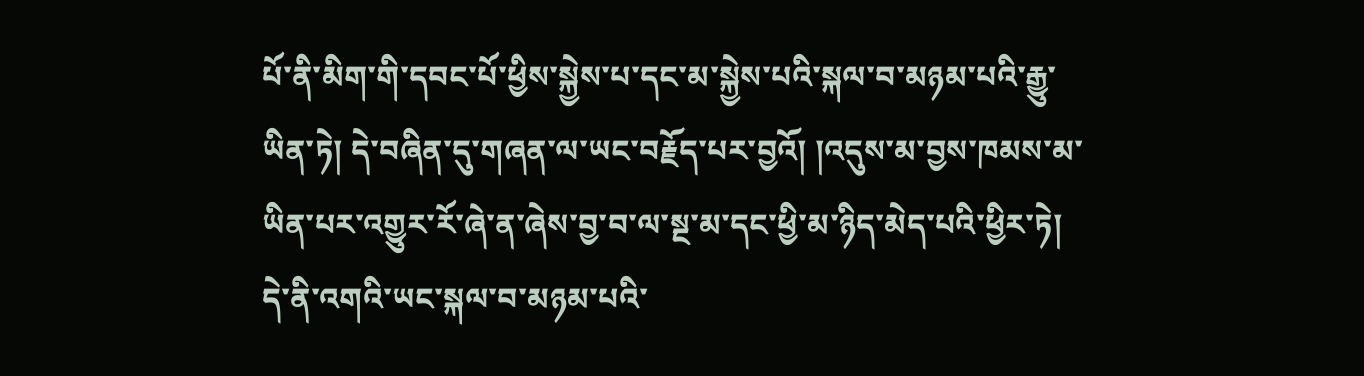པོ་ནི་མིག་གི་དབང་པོ་ཕྱིས་སྐྱེས་པ་དང་མ་སྐྱེས་པའི་སྐལ་བ་མཉམ་པའི་རྒྱུ་ཡིན་ཏེ། དེ་བཞིན་དུ་གཞན་ལ་ཡང་བརྗོད་པར་བྱའོ། །འདུས་མ་བྱས་ཁམས་མ་ཡིན་པར་འགྱུར་རོ་ཞེ་ན་ཞེས་བྱ་བ་ལ་སྔ་མ་དང་ཕྱི་མ་ཉིད་མེད་པའི་ཕྱིར་ཏེ། དེ་ནི་འགའི་ཡང་སྐལ་བ་མཉམ་པའི་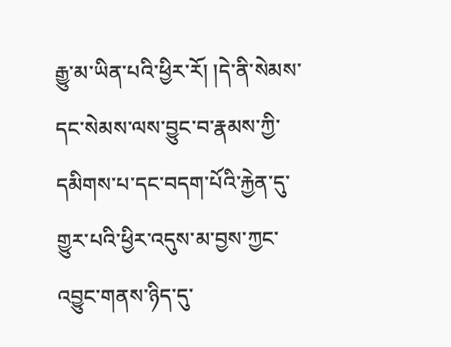རྒྱུ་མ་ཡིན་པའི་ཕྱིར་རོ། །དེ་ནི་སེམས་དང་སེམས་ལས་བྱུང་བ་རྣམས་ཀྱི་དམིགས་པ་དང་བདག་པོའི་རྐྱེན་དུ་གྱུར་པའི་ཕྱིར་འདུས་མ་བྱས་ཀྱང་འབྱུང་གནས་ཉིད་དུ་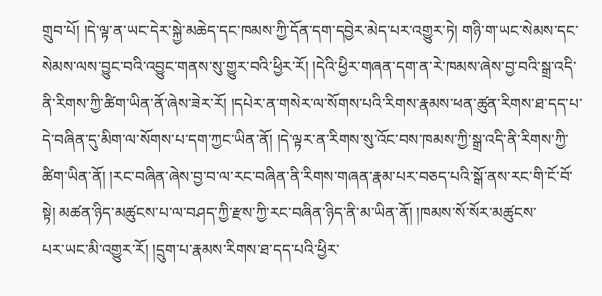གྲུབ་པོ། །དེ་ལྟ་ན་ཡང་དེར་སྐྱེ་མཆེད་དང་ཁམས་ཀྱི་དོན་དག་དབྱེར་མེད་པར་འགྱུར་ཏེ། གཉི་ག་ཡང་སེམས་དང་སེམས་ལས་བྱུང་བའི་འབྱུང་གནས་སུ་གྱུར་བའི་ཕྱིར་རོ། །དེའི་ཕྱིར་གཞན་དག་ན་རེ་ཁམས་ཞེས་བྱ་བའི་སྒྲ་འདི་ནི་རིགས་ཀྱི་ཚིག་ཡིན་ནོ་ཞེས་ཟེར་རོ། །དཔེར་ན་གསེར་ལ་སོགས་པའི་རིགས་རྣམས་ཕན་ཚུན་རིགས་ཐ་དད་པ་དེ་བཞིན་དུ་མིག་ལ་སོགས་པ་དག་ཀྱང་ཡིན་ནོ། །དེ་ལྟར་ན་རིགས་སུ་འོང་བས་ཁམས་ཀྱི་སྒྲ་འདི་ནི་རིགས་ཀྱི་ཚིག་ཡིན་ནོ། །རང་བཞིན་ཞེས་བྱ་བ་ལ་རང་བཞིན་ནི་རིགས་གཞན་རྣམ་པར་བཅད་པའི་སྒོ་ནས་རང་གི་ངོ་བོ་སྟེ། མཚན་ཉིད་མཚུངས་པ་ལ་བཤད་ཀྱི་རྫས་ཀྱི་རང་བཞིན་ཉིད་ནི་མ་ཡིན་ནོ། །ཁམས་སོ་སོར་མཚུངས་
པར་ཡང་མི་འགྱུར་རོ། །དྲུག་པ་རྣམས་རིགས་ཐ་དད་པའི་ཕྱིར་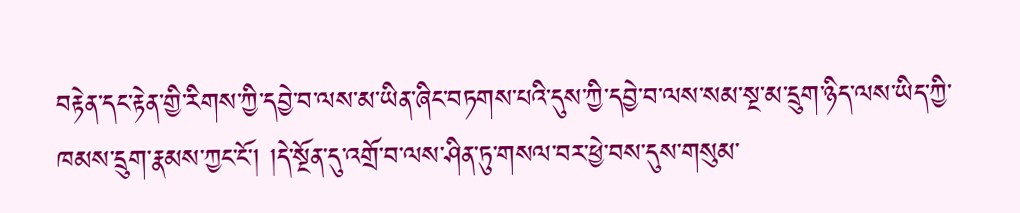བརྟེན་དང་རྟེན་གྱི་རིགས་ཀྱི་དབྱེ་བ་ལས་མ་ཡིན་ཞིང་བཏགས་པའི་དུས་ཀྱི་དབྱེ་བ་ལས་སམ་སྔ་མ་དྲུག་ཉིད་ལས་ཡིད་ཀྱི་ཁམས་དྲུག་རྣམས་ཀྱང་ངོ་། །དེ་སྔོན་དུ་འགྲོ་བ་ལས་ཤིན་ཏུ་གསལ་བར་ཕྱེ་བས་དུས་གསུམ་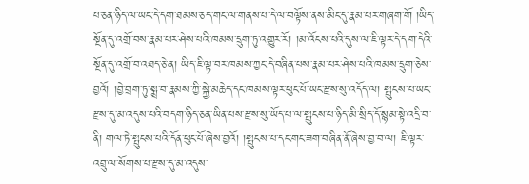པ་ཅན་ཉིད་ལ་ཡང་དེ་དག་ཐམས་ཅད་གང་ལ་གནས་པ་དེ་ལ་བལྟོས་ནས་མིང་དུ་རྣམ་པར་གཞག་གོ །ཡིད་སྔོན་དུ་འགྲོ་བས་རྣམ་པར་ཤེས་པའི་ཁམས་དྲུག་ཏུ་འགྱུར་རོ། །མ་འོངས་པའི་དུས་ལ་ཇི་ལྟར་དེ་དག་དེའི་སྔོན་དུ་འགྲོ་བ་འཐད་ཅེ་ན། ཡིད་ཇི་ལྟ་བར་ཁམས་ཀྱང་དེ་བཞིན་པས་རྣམ་པར་ཤེས་པའི་ཁམས་དྲུག་ཅེས་བྱའོ། །བྱེ་བྲག་ཏུ་སྨྲ་བ་རྣམས་ཀྱི་སྐྱེ་མཆེད་དང་ཁམས་ལྟར་ཕུང་པོ་ཡང་རྫས་སུ་འདོད་ལ། སྤུངས་པ་ཡང་རྫས་དུ་མ་འདུས་པའི་བདག་ཉིད་ཅན་ཡིན་པས་རྫས་སུ་ཡོད་པ་ལ་སྤུངས་པ་ཉིད་མི་སྲིད་དོ་སྙམ་སྟེ་འདྲི་བ་ནི། གལ་ཏེ་སྤུངས་པའི་དོན་ཕུང་པོ་ཞེས་བྱའོ། །སྤུངས་པ་དང་གང་ཟག་བཞིན་ནོ་ཞེས་བྱ་བ་ལ། ཇི་ལྟར་འབྲུ་ལ་སོགས་པ་རྫས་དུ་མ་འདུས་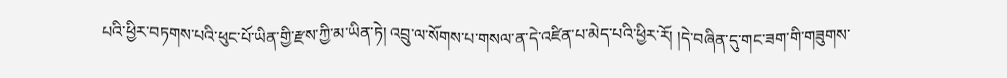པའི་ཕྱིར་བཏགས་པའི་ཕུང་པོ་ཡིན་གྱི་རྫས་ཀྱི་མ་ཡིན་ཏེ། འབྲུ་ལ་སོགས་པ་གསལ་ན་དེ་འཛིན་པ་མེད་པའི་ཕྱིར་རོ། །དེ་བཞིན་དུ་གང་ཟག་གི་གཟུགས་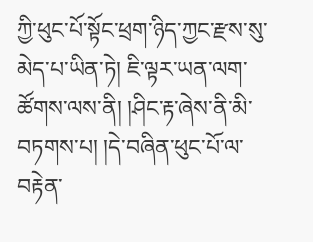ཀྱི་ཕུང་པོ་སྟོང་ཕྲག་ཉིད་ཀྱང་རྫས་སུ་མེད་པ་ཡིན་ཏེ། ཇི་ལྟར་ཡན་ལག་ཚོགས་ལས་ནི། །ཤིང་རྟ་ཞེས་ནི་མི་བཏགས་པ། །དེ་བཞིན་ཕུང་པོ་ལ་བརྟེན་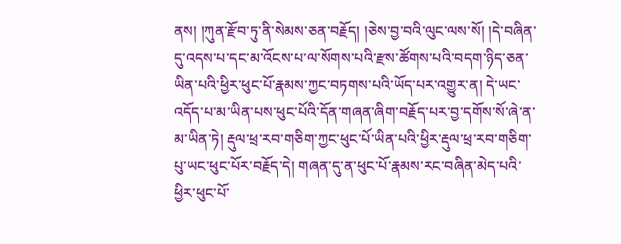ནས། །ཀུན་རྫོབ་ཏུ་ནི་སེམས་ཅན་བརྗོད། །ཅེས་བྱ་བའི་ལུང་ལས་སོ། །དེ་བཞིན་དུ་འདས་པ་དང་མ་འོངས་པ་ལ་སོགས་པའི་རྫས་ཚོགས་པའི་བདག་ཉིད་ཅན་ཡིན་པའི་ཕྱིར་ཕུང་པོ་རྣམས་ཀྱང་བཏགས་པའི་ཡོད་པར་འགྱུར་ན། དེ་ཡང་འདོད་པ་མ་ཡིན་པས་ཕུང་པོའི་དོན་གཞན་ཞིག་བརྗོད་པར་བྱ་དགོས་སོ་ཞེ་ན་མ་ཡིན་ཏེ། རྡུལ་ཕྲ་རབ་གཅིག་ཀྱང་ཕུང་པོ་ཡིན་པའི་ཕྱིར་རྡུལ་ཕྲ་རབ་གཅིག་པུ་ཡང་ཕུང་པོར་བརྗོད་དེ། གཞན་དུ་ན་ཕུང་པོ་རྣམས་རང་བཞིན་མེད་པའི་ཕྱིར་ཕུང་པོ་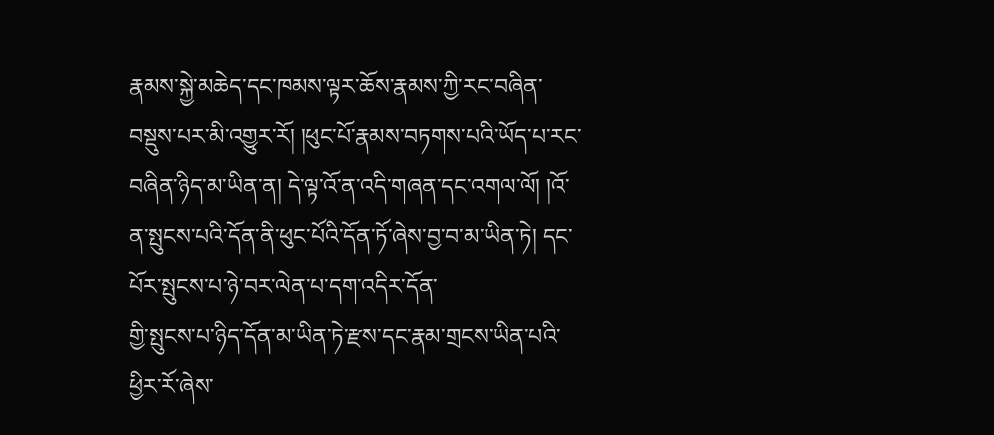རྣམས་སྐྱེ་མཆེད་དང་ཁམས་ལྟར་ཆོས་རྣམས་ཀྱི་རང་བཞིན་བསྡུས་པར་མི་འགྱུར་རོ། །ཕུང་པོ་རྣམས་བཏགས་པའི་ཡོད་པ་རང་བཞིན་ཉིད་མ་ཡིན་ན། དེ་ལྟ་འོ་ན་འདི་གཞན་དང་འགལ་ལོ། །འོ་ན་སྤུངས་པའི་དོན་ནི་ཕུང་པོའི་དོན་ཏོ་ཞེས་བྱ་བ་མ་ཡིན་ཏེ། དང་པོར་སྤུངས་པ་ཉེ་བར་ལེན་པ་དག་འདིར་དོན་
གྱི་སྤུངས་པ་ཉིད་དོན་མ་ཡིན་ཏེ་རྫས་དང་རྣམ་གྲངས་ཡིན་པའི་ཕྱིར་རོ་ཞེས་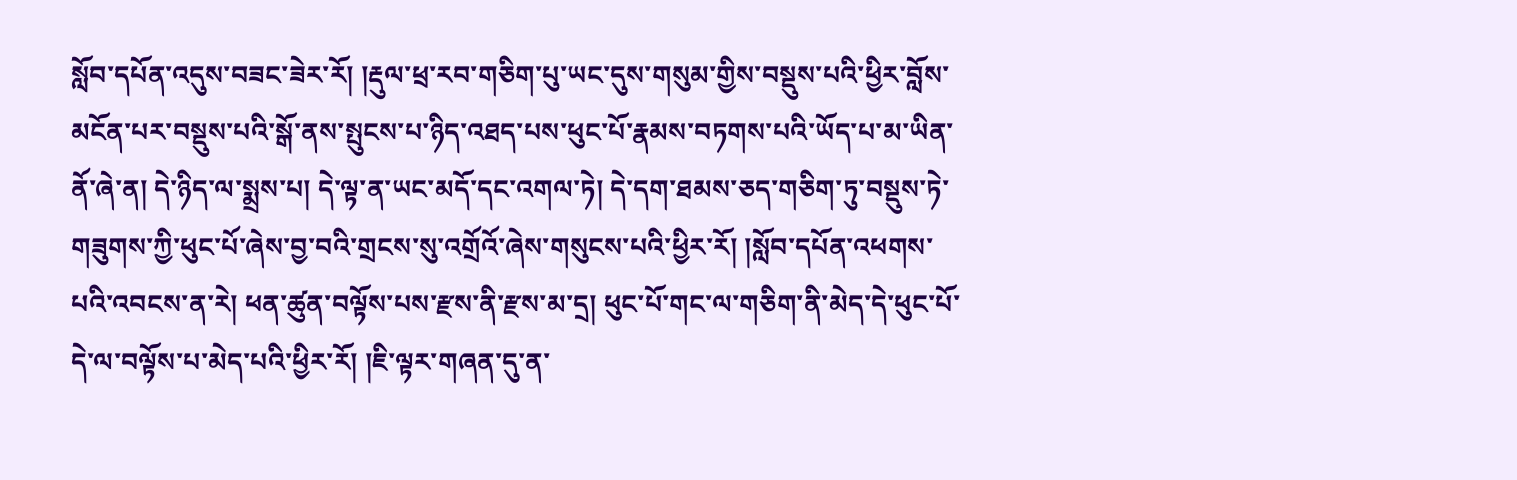སློབ་དཔོན་འདུས་བཟང་ཟེར་རོ། །རྡུལ་ཕྲ་རབ་གཅིག་པུ་ཡང་དུས་གསུམ་གྱིས་བསྡུས་པའི་ཕྱིར་བློས་མངོན་པར་བསྡུས་པའི་སྒོ་ནས་སྤུངས་པ་ཉིད་འཐད་པས་ཕུང་པོ་རྣམས་བཏགས་པའི་ཡོད་པ་མ་ཡིན་ནོ་ཞེ་ན། དེ་ཉིད་ལ་སྨྲས་པ། དེ་ལྟ་ན་ཡང་མདོ་དང་འགལ་ཏེ། དེ་དག་ཐམས་ཅད་གཅིག་ཏུ་བསྡུས་ཏེ་གཟུགས་ཀྱི་ཕུང་པོ་ཞེས་བྱ་བའི་གྲངས་སུ་འགྲོའོ་ཞེས་གསུངས་པའི་ཕྱིར་རོ། །སློབ་དཔོན་འཕགས་པའི་འབངས་ན་རེ། ཕན་ཚུན་བལྟོས་པས་རྫས་ནི་རྫས་མ་དྲ། ཕུང་པོ་གང་ལ་གཅིག་ནི་མེད་དེ་ཕུང་པོ་དེ་ལ་བལྟོས་པ་མེད་པའི་ཕྱིར་རོ། །ཇི་ལྟར་གཞན་དུ་ན་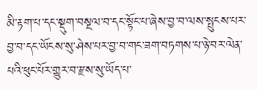མི་རྟག་པ་དང་སྡུག་བསྔལ་བ་དང་སྟོང་པ་ཞེས་བྱ་བ་ལས་སྤུངས་པར་བྱ་བ་དང་ཡོངས་སུ་ཤེས་པར་བྱ་བ་གང་ཟག་བཏགས་པ་ཉེ་བར་ལེན་པའི་ཕུང་པོར་གྱུར་བ་རྫས་སུ་ཡོད་པ་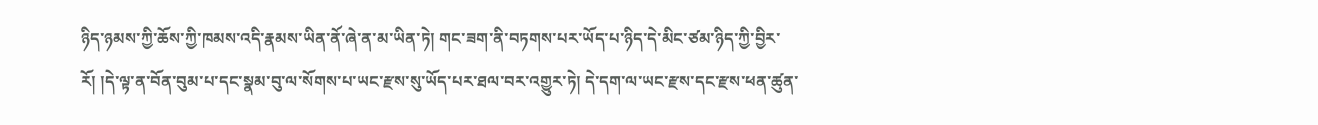ཉིད་ཉམས་ཀྱི་ཆོས་ཀྱི་ཁམས་འདི་རྣམས་ཡིན་ནོ་ཞེ་ན་མ་ཡིན་ཏེ། གང་ཟག་ནི་བཏགས་པར་ཡོད་པ་ཉིད་དེ་མིང་ཙམ་ཉིད་ཀྱི་བྱིར་རོ། །དེ་ལྟ་ན་བོན་བུམ་པ་དང་སྣམ་བུ་ལ་སོགས་པ་ཡང་རྫས་སུ་ཡོད་པར་ཐལ་བར་འགྱུར་ཏེ། དེ་དག་ལ་ཡང་རྫས་དང་རྫས་ཕན་ཚུན་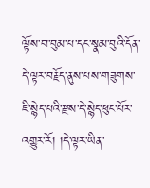ལྟོས་བ་བུམ་པ་དང་སྣམ་བུའི་དོན་དེ་ལྟར་བརྗོད་ནུས་པས་གཟུགས་ཇི་སྙེད་པའི་རྫས་དེ་སྙེད་ཕུང་པོར་འགྱུར་རོ། །དེ་ལྟར་ཡིན་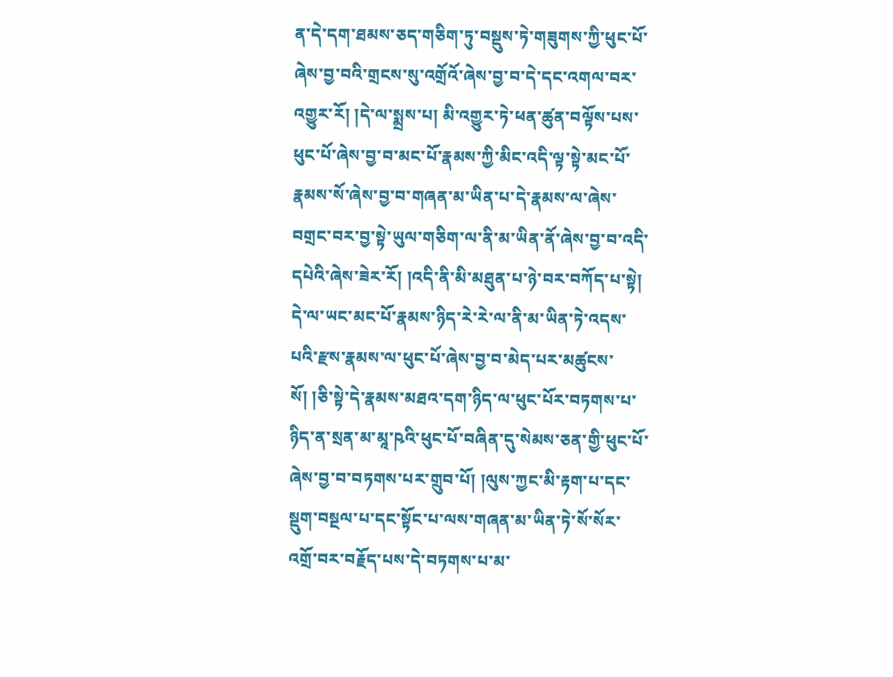ན་དེ་དག་ཐམས་ཅད་གཅིག་ཏུ་བསྡུས་ཏེ་གཟུགས་ཀྱི་ཕུང་པོ་ཞེས་བྱ་བའི་གྲངས་སུ་འགྲོའོ་ཞེས་བྱ་བ་དེ་དང་འགལ་བར་འགྱུར་རོ། །དེ་ལ་སྨྲས་པ། མི་འགྱུར་ཏེ་ཕན་ཚུན་བལྟོས་པས་ཕུང་པོ་ཞེས་བྱ་བ་མང་པོ་རྣམས་ཀྱི་མིང་འདི་ལྟ་སྟེ་མང་པོ་རྣམས་སོ་ཞེས་བྱ་བ་གཞན་མ་ཡིན་པ་དེ་རྣམས་ལ་ཞེས་བགྲང་བར་བྱ་སྟེ་ཡུལ་གཅིག་ལ་ནི་མ་ཡིན་ནོ་ཞེས་བྱ་བ་འདི་དཔེའི་ཞེས་ཟེར་རོ། །འདི་ནི་མི་མཐུན་པ་ཉེ་བར་བཀོད་པ་སྟེ། དེ་ལ་ཡང་མང་པོ་རྣམས་ཉིད་རེ་རེ་ལ་ནི་མ་ཡིན་ཏེ་འདས་པའི་རྫས་རྣམས་ལ་ཕུང་པོ་ཞེས་བྱ་བ་མེད་པར་མཚུངས་སོ། །ཅི་སྟེ་དེ་རྣམས་མཐའ་དག་ཉིད་ལ་ཕུང་པོར་བཏགས་པ་ཉིད་ན་སྲན་མ་མཱ་ཥའི་ཕུང་པོ་བཞིན་དུ་སེམས་ཅན་གྱི་ཕུང་པོ་ཞེས་བྱ་བ་བཏགས་པར་གྲུབ་པོ། །ལུས་ཀྱང་མི་རྟག་པ་དང་སྡུག་བསྔལ་པ་དང་སྟོང་པ་ལས་གཞན་མ་ཡིན་ཏེ་སོ་སོར་འགྲོ་བར་བརྗོད་པས་དེ་བཏགས་པ་མ་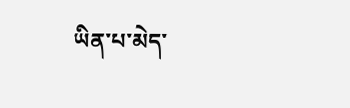ཡིན་པ་མེད་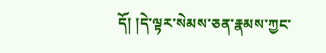དོ། །དེ་ལྟར་སེམས་ཅན་རྣམས་ཀྱང་